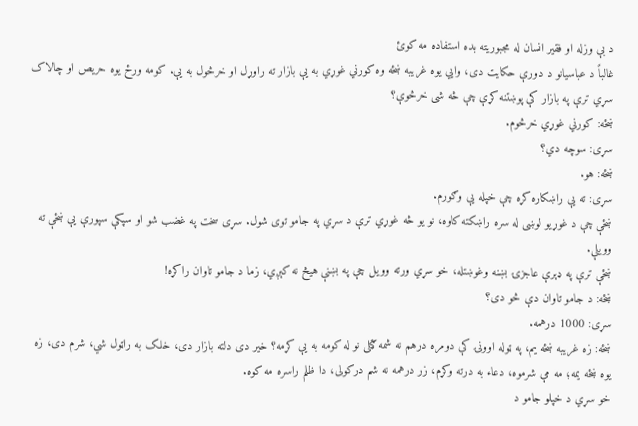د بې وزله او فقير انسان له مجبوريته بده استفاده مه کوئ
غالباً د عباسيانو د دورې حکایت دی، وايي يوه غريبه ښځه وه کورني غوړي به يې بازار ته راوړل او خرڅول به يې. کومه ورځ يوه حريص او چالاک سړي ترې په بازار کې پوښتنه کړې چې څه شی خرڅوې؟
ښځه: کورني غوړي خرڅوم.
سړی: سوچه دي؟
ښځه: هو.
سړی: ته يې راښکاره کړه چې خپله يې وګورم.
ښځې چې د غوړيو لوښی له سره راښکته کاوه، نو يو څه غوړي ترې د سړي په جامو توی شول. سړی سخت په غضب شو او سپکې سپورې يې ښځې ته وويلې.
ښځې ترې په ډېرې عاجزۍ بښنه وغوښتله، خو سړي ورته وويل چې په بښنې هيڅ نه کېږي، زما د جامو تاوان راکړه!
ښځه: د جامو تاوان دې څو دی؟
سړی: 1000 درهمه.
ښځه: زه غريبه ښځه يم، په ټوله اوونۍ کې دومره درهم نه شمه ګټلی نو له کومه به يې کړمه؟ خير دی دلته بازار دی، خلک به راټول شي، شرم دی، زه يوه ښځه يمه؛ مه مې شرموه، دعاء به درته وکړم، زر درهمه نه شم درکولی، دا ظلم راسره مه کوه.
خو سړي د خپلو جامو د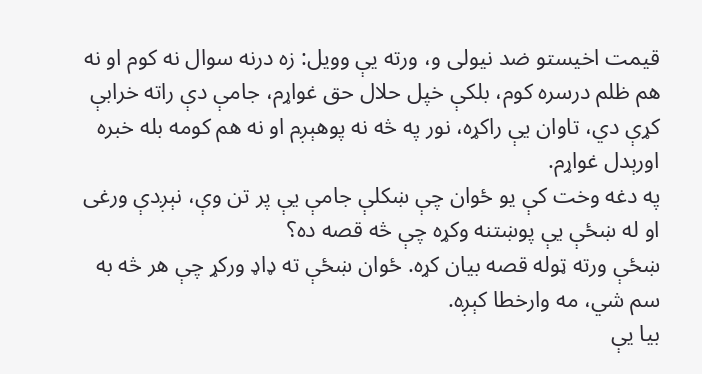قيمت اخيستو ضد نيولی و، ورته يې وويل: زه درنه سوال نه کوم او نه هم ظلم درسره کوم، بلکې خپل حلال حق غواړم، جامې دې راته خرابې کړې دي، تاوان يې راکړه، نور په څه نه پوهېږم او نه هم کومه بله خبره اورېدل غواړم.
په دغه وخت کې يو ځوان چې ښکلې جامې يې پر تن وې، نېږدې ورغی او له ښځې يې پوښتنه وکړه چې څه قصه ده؟
ښځې ورته ټوله قصه بیان کړه. ځوان ښځې ته ډاډ ورکړ چې هر څه به سم شي، مه وارخطا کېږه.
بيا يې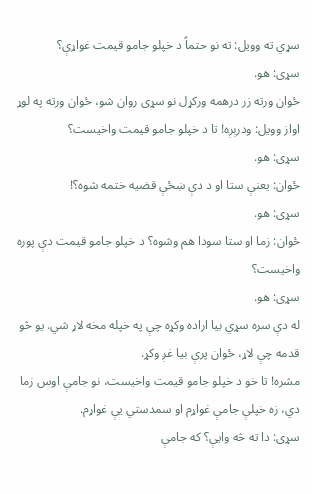سړي ته وويل: ته نو حتماً د خپلو جامو قيمت غواړې؟
سړی: هو.
ځوان ورته زر درهمه ورکړل نو سړی روان شو، ځوان ورته په لوړ اواز وويل: ودرېږه! تا د خپلو جامو قيمت واخيست؟
سړی: هو.
ځوان: يعنې ستا او د دې ښځې قضيه ختمه شوه؟!
سړی: هو.
ځوان: زما او ستا سودا هم وشوه؟ د خپلو جامو قيمت دې پوره واخيست؟
سړی: هو.
له دې سره سړي بيا اراده وکړه چې په خپله مخه لاړ شي. يو څو قدمه چې لاړ، ځوان پرې بیا غږ وکړ.
مشره! تا خو د خپلو جامو قيمت واخيست، نو جامې اوس زما دي، زه خپلې جامې غواړم او سمدستي يې غواړم.
سړی: دا ته څه وايې؟ که جامې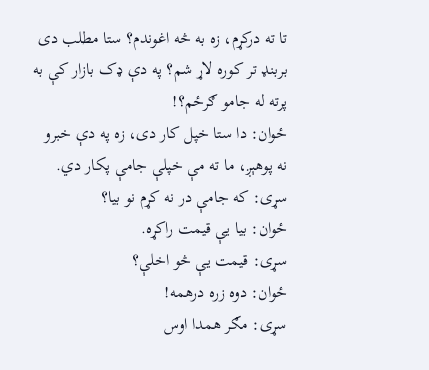تا ته درکړم، زه به څه اغوندم؟ ستا مطلب دی بربنډ تر کوره لاړ شم؟ په دې ډک بازار کې به پرته له جامو ګرځم؟!
ځوان: دا ستا خپل کار دی، زه په دې خبرو نه پوهېږ، ما ته مې خپلې جامې پکار دي.
سړی: که جامې در نه کړم نو بيا؟
ځوان: بيا يې قيمت راکړه.
سړی: قيمت يې څو اخلې؟
ځوان: دوه زره درهمه!
سړی: مګر همدا اوس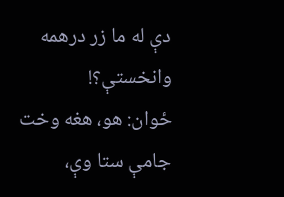دې له ما زر درهمه وانخستې؟!
ځوان: هو، هغه وخت جامې ستا وې،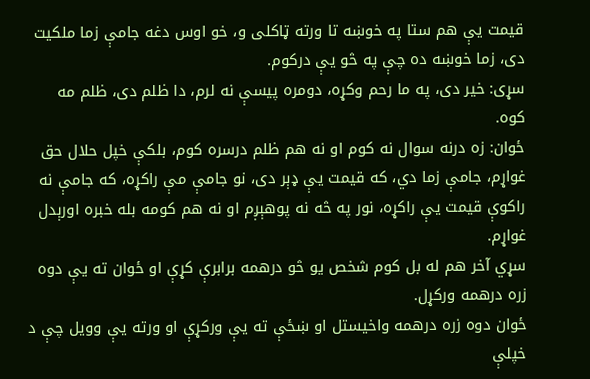قيمت يې هم ستا په خوښه تا ورته ټاکلی و، خو اوس دغه جامې زما ملکيت دی، زما خوښه ده چې په څو يې درکوم.
سړی: خير دی، په ما رحم وکړه، دومره پيسې نه لرم، دا ظلم دی، ظلم مه کوه.
ځوان: زه درنه سوال نه کوم او نه هم ظلم درسره کوم، بلکې خپل حلال حق غواړم، جامې زما دي، که قيمت يې ډېر دی، نو جامې مې راکړه، که جامې نه راکوې قيمت يې راکړه، نور په څه نه پوهېږم او نه هم کومه بله خبره اورېدل غواړم.
سړي آخر هم له بل کوم شخص يو څو درهمه برابرې کړې او ځوان ته يې دوه زره درهمه ورکړل.
ځوان دوه زره درهمه واخيستل او ښځې ته يې ورکړې او ورته يې وويل چې د خپلې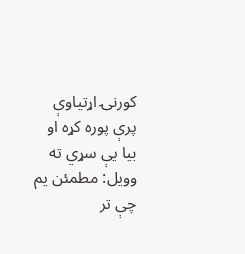کورنۍ اړتياوې پرې پوره کړه او بيا يې سړي ته وويل: مطمئن يم چې تر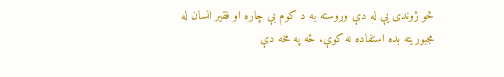څو ژوندی يې له دې وروسته به د کوم بې چاره او فقير انسان له مجبوريته بده استفاده نه کوې. ځه په مخه دې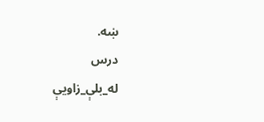ښه.
درس
له_بلې_زاويې